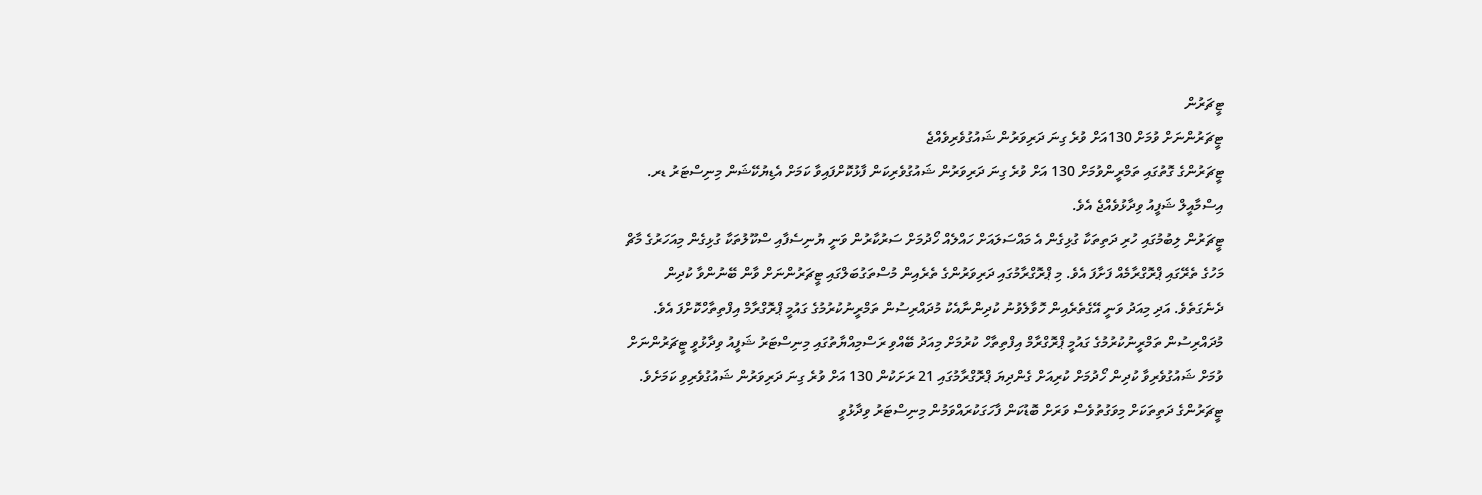ޓީޗަރުން
ޓީޗަރުންނަށް ވުމަށް 130އަށް ވުރެ ގިނަ ދަރިވަރުން ޝައުގުވެރިވެއްޖެ
ޓީޗަރުންގެ ގޮތުގައި ތަމްރީންވުމަށް 130 އަށް ވުރެ ގިނަ ދަރިވަރުން ޝައުގުވެރިކަން ފާޅުކޮށްފައިވާ ކަމަށް އެޑިޔުކޭޝަން މިނިސްޓަރު ޑރ. އިސްމާއީލް ޝަފީއު ވިދާޅުވެއްޖެ އެވެ.
ޓީޗަރުން ލިބުމުގައި ހުރި ދަތިތަކާ ގުޅިގެން އެ މައްސަލައަށް ހައްލެއް ހޯދުމަށް ސަރުކާރުން ވަނީ ޔުނިސެފާއި ސްކޫލުތަކާ ގުޅިގެން މިއަހަރުގެ މާޗް މަހުގެ ތެރޭގައި ޕްރޮގްރާމެއް ފަށާފަ އެވެ. މި ޕްރޮގްރާމުގައި ދަރިވަރުންގެ ތެރެއިން މުސްތަގުބަލްގައި ޓީޗަރުންނަށް ވާން ބޭނުންވާ ކުދިން ދެނެގަތެވެ. އަދި މިއަދު ވަނީ އޭގެތެރެއިން ހޮވާލެވުނު ކުދިންނާއެކު މުދައްރިސުން ތަމްރީނުކުރުމުގެ ގައުމީ ޕްރޮގްރާމް އިފްތިތާހްކޮށްފަ އެވެ.
މުދައްރިސުން ތަމްރީނުކުރުމުގެ ގައުމީ ޕްރޮގްރާމް އިފްތިތާހް ކުރުމަށް މިއަދު ބޭއްވި ރަސްމިއްޔާތުގައި މިނިސްޓަރު ޝަފީއު ވިދާޅުވީ ޓީޗަރުންނަށް ވުމަށް ޝައުގުވެރިވާ ކުދިން ހޯދުމަށް ކުރިއަށް ގެންދިޔަ ޕްރޮގްރާމުގައި 21 ރަށަކުން 130 އަށް ވުރެ ގިނަ ދަރިވަރުން ޝައުގުވެރިވި ކަމަށެވެ.
ޓީޗަރުންގެ ދަތިތަކަށް މިވަގުތުވެސް ވަރަށް ބޮޑުކަން ފާހަގަކުރައްވަމުން މިނިސްޓަރު ވިދާޅުވީ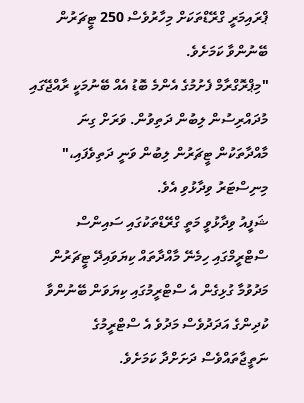ޕްރައިމަރީ ގްރޭޑްތަކަށް މިހާރުވެސް 250 ޓީޗަރުން ބޭނުންވާ ކަމަށެވެ.
"މިޕްރޮގްރާމް ފެށުމުގެ އެންމެ ބޮޑު އެއް ބޭނުމަކީ ރާއްޖޭގައި މުދައްރިސުން ލިބުން ދަތިވުން. ވަރަށް ގިނަ މާއްދާތަކުން ޓީޗަރުން ލިބުން ވަނީ ދަތިވެފައި،" މިނިސްޓަރު ވިދާޅުވި އެވެ.
ޝަފީއު ވިދާޅުވީ މަތީ ގްރޭޑްތަކުގައި ސައިންސް ސްޓްރީމްގައި ހިމެނޭ މާއްދާތައް ކިޔަވައިދޭ ޓީޗަރުން މަދުވުމާ ގުޅިގެން އެ ސްޓްރީމުގައި ކިޔަވަން ބޭނުންވާ ކުދިންގެ އަދަދުވެސް މަދުވެ އެ ސްޓްރީމުގެ ނަތީޖާތައްވެސް ދަށަށްދާ ކަމަށެވެ.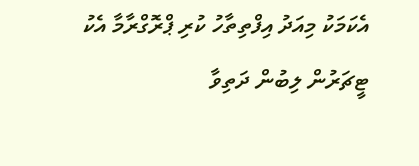އެކަމަކު މިއަދު އިފްތިތާހު ކުރި ޕްރޮގްރާމާ އެކު ޓީޗަރުން ލިބުން ދަތިވާ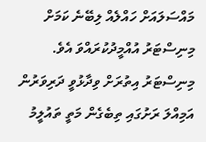މައްސަލައަށް ހައްލެއް ލިބޭނެ ކަމަށް މިނިސްޓަރު އުއްމީދުކުރައްވަ އެވެ.
މިނިސްޓަރު އިތުރަށް ވިދާޅުވީ ދަރިވަރުން އަމިއްލަ ރަށުގައި ތިބެގެން މަތީ ތައުލީމު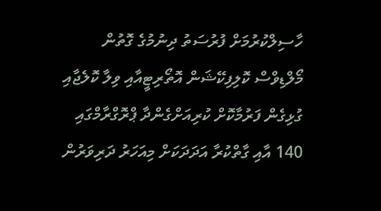ހާސިލްކުރުމަށް ފުރުސަތު ދިނުމުގެ ގޮތުން މޯލްޑިވްސް ކޮލިފިކޭޝަން އޮތޯރިޓީއާއި ވިލާ ކޮލެޖާއި ގުޅިގެން ފަރުމާކޮށް ކުރިއަށްގެންދާ ޕްރޮގްރާމްގައި 140 އާއި ގާތްކުރާ އަދަދަކަށް މިއަހަރު ދަރިވަރުން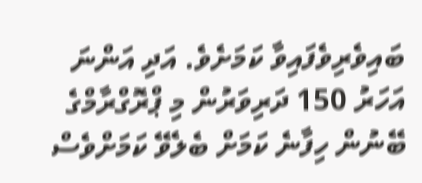ބައިވެރިވެފައިވާ ކަމަށެވެ. އަދި އަންނަ އަހަރު 150 ދަރިވަރުން މި ޕްރޮގްރާމްގެ ބޭނުން ހިފާނެ ކަމަށް ބެލެވޭ ކަމަށްވެސް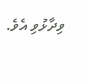ވިދާޅުވި އެވެ.